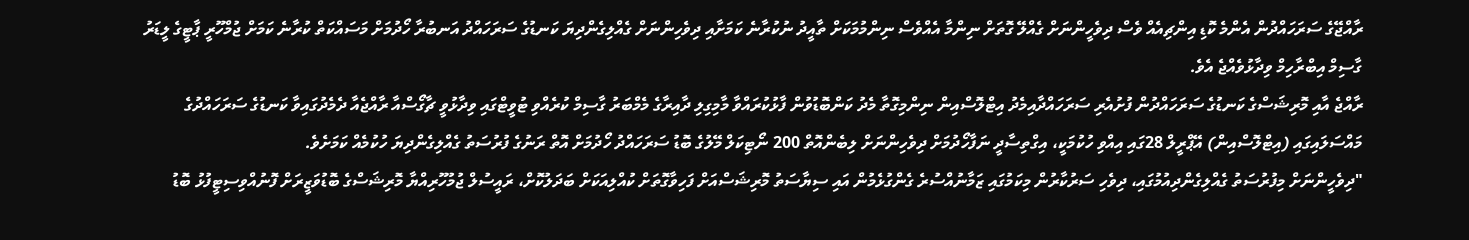ރާއްޖޭގެ ސަރަހައްދުން އެންމެ ކޮޑި އިންޗިއެއް ވެސް ދިވެހީންނަށް ގެއްލޭ ގޮތަށް ނިންމާ އެއްވެސް ނިންމުމަކަށް ތާއީދު ނުކުރާނެ ކަމަށާއި ދިވެހިންނަށް ގެއްލިގެންދިޔަ ކަނޑުގެ ސަރަހައްދު އަނބުރާ ހޯދުމަށް މަސައްކަތް ކުރާނެ ކަމަށް ޖުމްހޫރީ ޕާޓީގެ ލީޑަރު ގާސިމް އިބްރާހިމް ވިދާޅުވެއްޖެ އެވެ.
ރާއްޖެ އާއި މޮރިޝަސްގެ ކަނޑުގެ ސަރަހައްދުން ފުށުއެރި ސަރަހައްދާއިމެދު އިޓްލޮސްއިން ނިންމިގޮތާ މެދު ކަންބޮޑުވުން ފާޅުކުރައްވާ މާމިގިލި ދާއިރާގެ މެމްބަރު ގާސިމް ކުރެއްވި ޓުވީޓްގައި ވިދާޅުވީ ޗާގޯސްއާ ރާއްޖެއާ ދެމެދުގައިވާ ކަނޑުގެ ސަރަހައްދުގެ މައްސަލައިގައި (އިޓްލޮސްއިން) އޭޕްރީލް 28ގައި އިއްވި ހުކުމަކީ، އިގްތިސާދީ ނަފާހޯދުމަށް ދިވެހިންނަށް ލިބެންއޮތް 200 ނޯޓިކަލް މޭލުގެ ބޮޑު ސަރަހައްދު ހޯދުމަށް އޮތް ރަނުގެ ފުރުސަތު ގެއްލިގެންދިޔަ ހުކުމެއް ކަމަށެވެ.
"ދިވެހީންނަށް މިފުރުސަތު ގެއްލިގެންދިއުމުގައި، ދިވެހި ސަރުކާރުން މިކަމުގައި ޒަމާނުއްސުރެ ގެންގުޅެމުން އައި ސިޔާސަތު މޮރިޝަސްއަށް ފަހިވާގޮތަށް ކުއްލިއަކަށް ބަދަލުކޮށް، ރައީސުލް ޖުމުހޫރިއްޔާ މޮރިޝަސްގެ ބޮޑުވަޒީރަށް ފޮނުއްވިސިޓީފުޅު ބޮޑު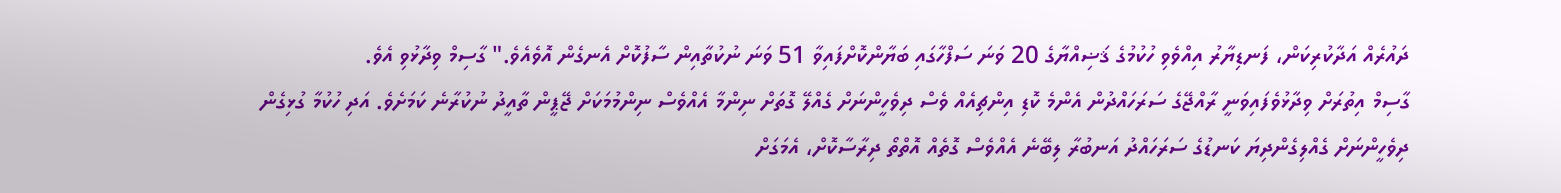ދައުރެއް އަދާކުރިކަން، ފަނޑިޔާރު އިއްވެވި ހުކުމުގެ ޤަޟިއްޔާގެ 20 ވަނަ ސަފްހާގައި ބަޔާންކޮށްފައިވާ 51 ވަނަ ނުކުތާއިން ސާފުކޮށް އެނގެން އޮވެއެވެ." ގާސިމް ވިދާޅުވި އެވެ.
ގާސިމް އިތުރަށް ވިދާޅުވެފައިވަނީ ރާއްޖޭގެ ސަރަހައްދުން އެންމެ ކޮޑި އިންޗިއެއް ވެސް ދިވެހީންނަށް ގެއްލޭ ގޮތަށް ނިންމާ އެއްވެސް ނިންމުމަކަށް ޖޭޕީން ތާއީދު ނުކުރާނެ ކަމަށެވެ. އަދި ހުކުމާ ގުޅިގެން ދިވެހީންނަށް ގެއްލިގެންދިޔަ ކަނޑުގެ ސަރަހައްދު އަނބުރާ ލިބޭނެ އެއްވެސް ގޮތެއް އޮތްތޯ ދިރާސާކޮށް، އެމަގަށް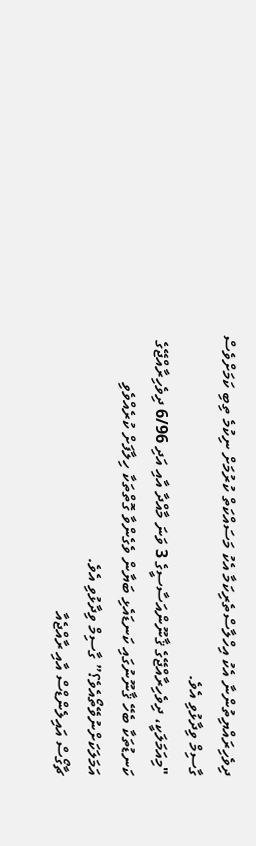ދިވެހިރައްޔިތުންނާ އެކު އިހްލާސްތެރިކަމާ އެކު މަސައްކަތް ކުރުމަށް ނިކުމެ ތިބި ކަމަށްވެސް ގާސިމް ވިދާޅުވި އެވެ.
"މިއަމަލަކީ، ދިވެހިރާއްޖޭގެ ޤާނޫންއަސާސީގެ 3 ވަނަ މާއްދާ އާއި އަދި 6/96 ދިވެހިރާއްޖޭގެ ކަނޑުތަކާ ބެހޭ ޤާނޫނުގައި ކަނޑައެޅި ބަޔާން ވެގެންވާ ގޮތްތަކާ ހިލާފަށް ކުރެއްވެވި އަމަލަކަށްނުވޭތޯއެވެ؟” ގާސިމް ވިދާޅުވި އެވެ.
ޗާގޯސް އައިލެންޑްސް އާއި ރާއްޖެއާ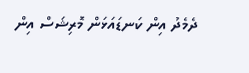ދެމެދު އިން ކަނޑައަޅަން މޮރިޝަސް އިން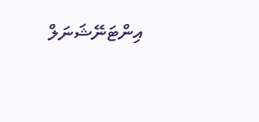އިންޓަނޭޝަނަލް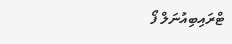ޓްރައިބިއުނަލް ފޯ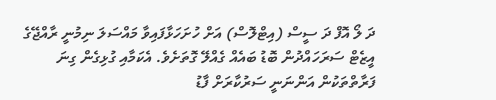ދަ ލޯ އޮފް ދަ ސީސް (އިޓްލޮސް) އަށް ހުށަހަޅާފައިވާ މައްސަލަ ނިމުނީ ރާއްޖޭގެ އީޒެޓް ސަރަހައްދުން ބޮޑު ބައެއް ގެއްލޭ ގޮތަށެވެ. އެކަމާއި ގުޅިގެން ގިނަ ފަރާތްތަކުން އަންނަނީ ސަރުކާރަށް ފާޑު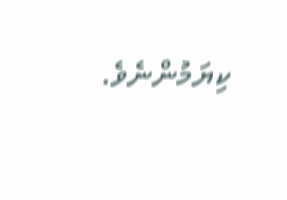ކިޔަމުންނެވެ.